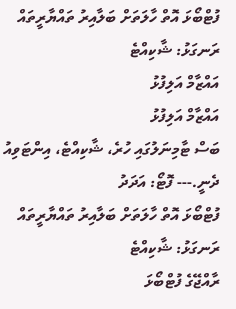ފުޓްބޯޅަ އޮތް ހާލަތަށް ބަލާއިރު ތައްޔާރީތައް ރަނގަޅު: ޝާކިއްޓެ
އައްޒާމް އަލިފުޅު
އައްޒާމް އަލިފުޅު
ބަސް ޓާމިނަލުގައި ހުރެ، ޝާކިއްޓެ، އިންޓަވިއު ދެނީ.--- ފޮޓޯ: އަދަދު
ފުޓްބޯޅަ އޮތް ހާލަތަށް ބަލާއިރު ތައްޔާރީތައް ރަނގަޅު: ޝާކިއްޓެ
ރާއްޖޭގެ ފުޓްބޯޅަ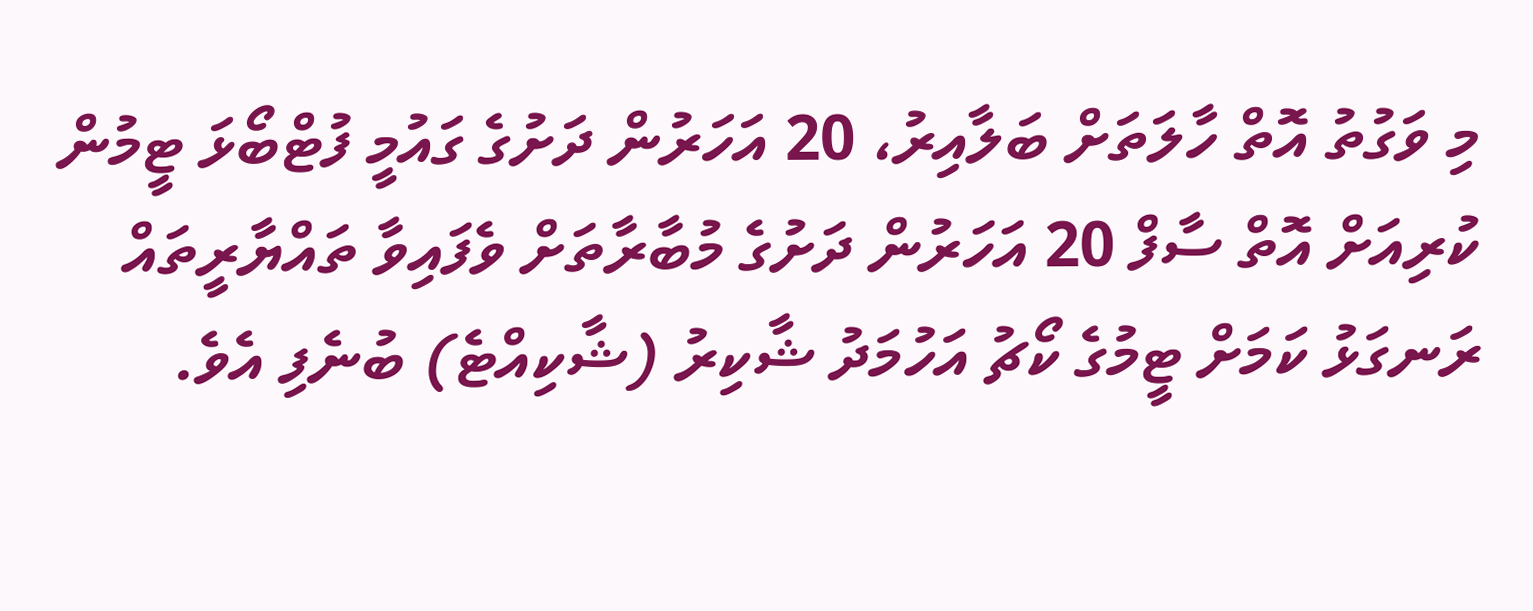މި ވަގުތު އޮތް ހާލަތަށް ބަލާއިރު، 20 އަހަރުން ދަށުގެ ގައުމީ ފުޓްބޯޅަ ޓީމުން ކުރިއަށް އޮތް ސާފް 20 އަހަރުން ދަށުގެ މުބާރާތަށް ވެފައިވާ ތައްޔާރީތައް ރަނގަޅު ކަމަށް ޓީމުގެ ކޯޗު އަހުމަދު ޝާކިރު (ޝާކިއްޓެ) ބުނެފި އެވެ.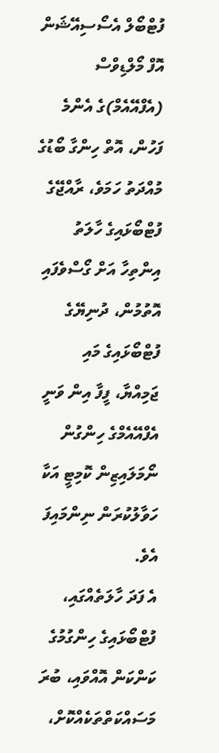ފުޓްބޯލް އެސޯސިއޭޝަން އޮފް މޯލްޑިވްސް (އެފްއޭއެމް)ގެ އެންމެ ފަހުން، އޮތް ހިންގާ ބޯޑުގެ މުއްދަތު ހަމަވެ، ރާއްޖޭގެ ފުޓްބޯޅައިގެ ހާލަތު އިންތިހާ އަށް ގޯސްވެފައި އޮތުމުން، ދުނިޔޭގެ ފުޓްބޯޅައިގެ މައި ޖަމިއްޔާ، ފީފާ އިން ވަނީ އެފްއޭއެމްގެ ހިންގުން ނޯމަލައިޒިން ކޮމިޓީ އަކާ ހަވާލުކުރަން ނިންމައިފަ އެވެ.
އެ ފަދަ ހާލަތެއްގައި، ފުޓްބޯޅައިގެ ހިންގުމުގެ ކަންކަން އޮއްވައި، ބުރަ މަސައްކަތްތަކެއްކޮށް،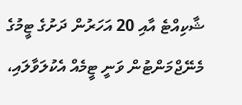ޝާކިއްޓެ އާއި 20 އަހަރުން ދަށުގެ ޓީމުގެ މެނޭޖްމަންޓުން ވަނީ ޓީމެއް އެކުލަވާލައި،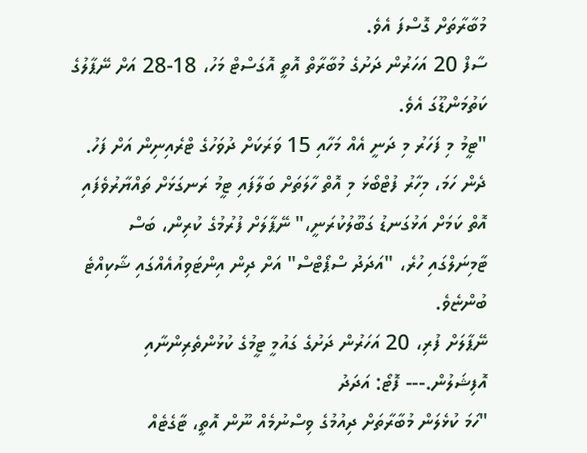މުބާރާތަށް ގޮސްފަ އެވެ.
ސާފް 20 އަހަރުން ދަށުގެ މުބާރާތް އޮތީ އޮގަސްޓް މަހު، 18-28 އަށް ނޭޕާލުގެ ކަތުމަންޑޫގަ އެވެ.
"ޓީމު މި ފަހަރު މި ދަނީ އެއް މަހާއި 15 ވަރަކަށް ދުވަހުގެ ޓްރެއިނިން އަށް ފަހު. ދެން ހަމަ، މިހާރު ފުޓްބޯޅަ މި އޮތް ހާލަތަށް ބަލާފައި ޓީމު ރަނގަޅަށް ތައްޔާރުވެފައި އޮތް ކަމަށް އަޅުގަނޑު ގަބޫލުކުރަނީ،" ނޭޕާލަށް ފުރުމުގެ ކުރިން، ބަސް ޓާމިނަލްގައި ހުރެ، "އަދަދު ސްޕޯޓްސް" އަށް ދިން އިންޓަވިއުއެއްގައި ޝާކިއްޓެ ބުންޏެވެ.
ނޭޕާލަށް ފުރި، 20 އަހަރުން ދަށުގެ ގައުމީ ޓީމުގެ ކުޅުންތެރިންނާއި އޮފިޝަލުން.--- ފޮޓޯ: އަދަދު
"ހަމަ ކުޅެލަން މުބާރާތަށް ދިއުމުގެ ވިސްނުމެއް ނޫން އޮތީ، ޓާގެޓެއް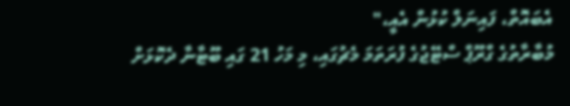އެބައޮތް، ފައިނަލް ކުޅުން އެއީ،"
މުބާރާތުގެ ގްރޫޕް ސްޓޭޖުގެ ފުރަތަމަ މެޗުގައި، މި މަހު 21 ގައި ބޫޓާނާ ދެކޮޅަށް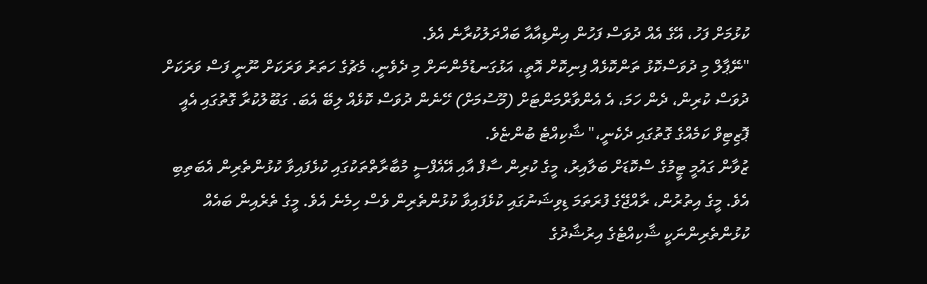ކުޅުމަށް ފަހު، އޭގެ އެއް ދުވަސް ފަހުން އިންޑިއާއާ ބައްދަލުކުރާނެ އެވެ.
"ނޭޕާލް މި ދުވަސްކޮޅު ތަންކޮޅެއް ފިނިކޮށް އޮތީ، އަޅުގަނޑުމެންނަށް މި ދެވެނީ، މެޗުގެ ހަތަރު ވަރަކަށް ނޫނީ ފަސް ވަރަކަށް ދުވަސް ކުރިން، ދެން ހަމަ، އެ އެންވާރްމަންޓަށް (މޫސުމަށް) ހޭނެން ދުވަސް ކޮޅެއް ލިބޭ އެބަ. ގަބޫލުކުރާ ގޮތުގައި އެއީ ޕޮޒިޓިވް ކަމެއްގެ ގޮތުގައި ދެކެނީ،" ޝާކިއްޓެ ބުންޏެވެ.
ޒުވާން ގައުމީ ޓީމުގެ ސްކޮޑަށް ބަލާއިރު، މީގެ ކުރިން ސާފް އާއި އޭއެފްސީ މުބާރާތްތަކުގައި ކުޅެފައިވާ ކުޅުންތެރިން އެބަތިބި އެވެ. މީގެ އިތުރުން، ރާއްޖޭގެ ފުރަތަމަ ޑިވިޝަނުގައި ކުޅެފައިވާ ކުޅުންތެރިން ވެސް ހިމެނެ އެވެ. މީގެ ތެރެއިން ބައެއް ކުޅުންތެރިންނަކީ ޝާކިއްޓެގެ އިރުޝާދުގެ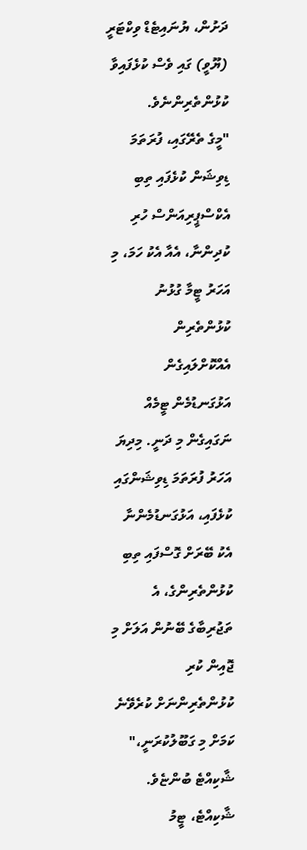ދަށުން، ޔުނައިޓެޑް ވިކްޓަރީ (ޔޫވީ) ގައި ވެސް ކުޅެފައިވާ ކުޅުންތެރިންނެވެ.
"މީގެ ތެރޭގައި، ފުރަތަމަ ޑިވިޝަން ކުޅެފައި ތިބި އެކްސްޕީރިއަންސް ހުރި ކުދިންނާ، އެއާ އެކު ހަމަ، މި އަހަރު ޓީމާ ގުޅުނު ކުޅުންތެރިން އެއްކޮށްލައިގެން އަޅުގަނޑުމެން ޓީމެއް ނަގައިގެން މި ދަނީ. މިދިޔަ އަހަރު ފުރަތަމަ ޑިވިޝަންގައި ކުޅެފައި، އަޅުގަނޑުމެންނާ އެކު ބޭރަށް ގޮސްފައި ތިބި ކުޅުންތެރިންގެ، އެ ތަޖުރިބާގެ ބޭނުން އަލަށް މި ޖޮއިން ކުރި ކުޅުންތެރިންނަށް ކުރެވޭނެ ކަމަށް މި ގަބޫލުކުރަނީ،" ޝާކިއްޓެ ބުންޏެވެ.
ޝާކިއްޓެ، ޓީމު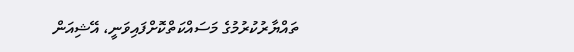ތައްޔާރުކުރުމުގެ މަސައްކަތްކޮށްފައިވަނީ، އޭޝިއަން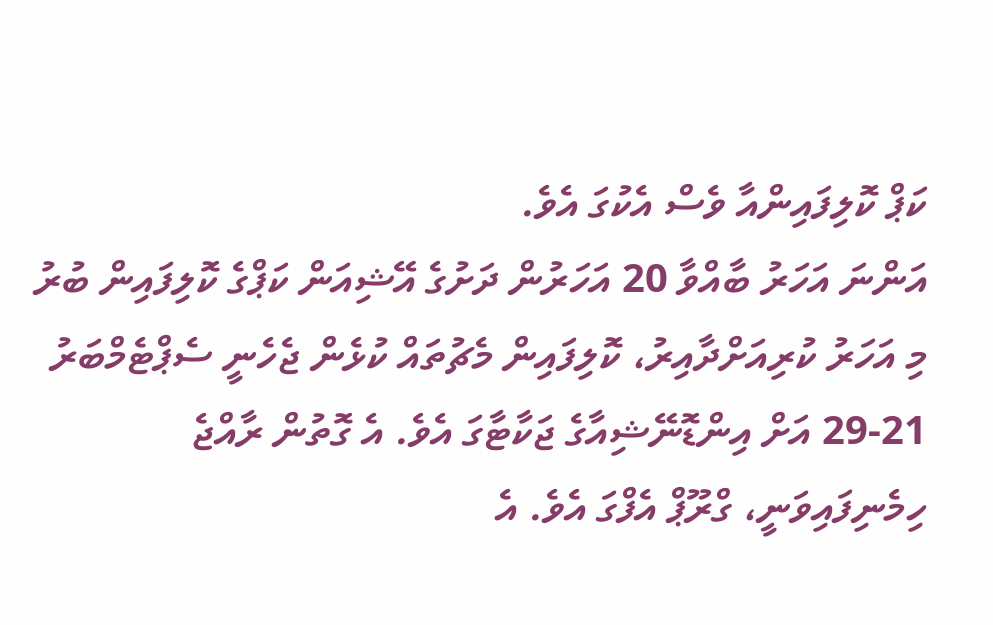ކަޕް ކޮލިފައިންއާ ވެސް އެކުގަ އެވެ.
އަންނަ އަހަރު ބާއްވާ 20 އަހަރުން ދަށުގެ އޭޝިއަން ކަޕްގެ ކޮލިފައިން ބުރު މި އަހަރު ކުރިއަށްދާއިރު، ކޮލިފައިން މެޗުތައް ކުޅެން ޖެހެނީ ސެޕްޓެމްބަރު 21-29 އަށް އިންޑޮނޭޝިއާގެ ޖަކާޓާގަ އެވެ. އެ ގޮތުން ރާއްޖެ ހިމެނިފައިވަނީ، ގްރޫޕް އެފްގަ އެވެ. އެ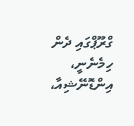ގްރޫޕްގައި ދެން ހިމެނެނީ، އިންޑޮނޭޝިއާ،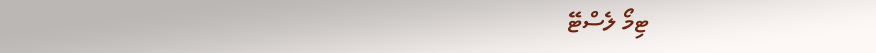ޓިމޯ ލެސްޓޭ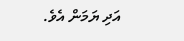އަދި ޔަމަން އެވެ.